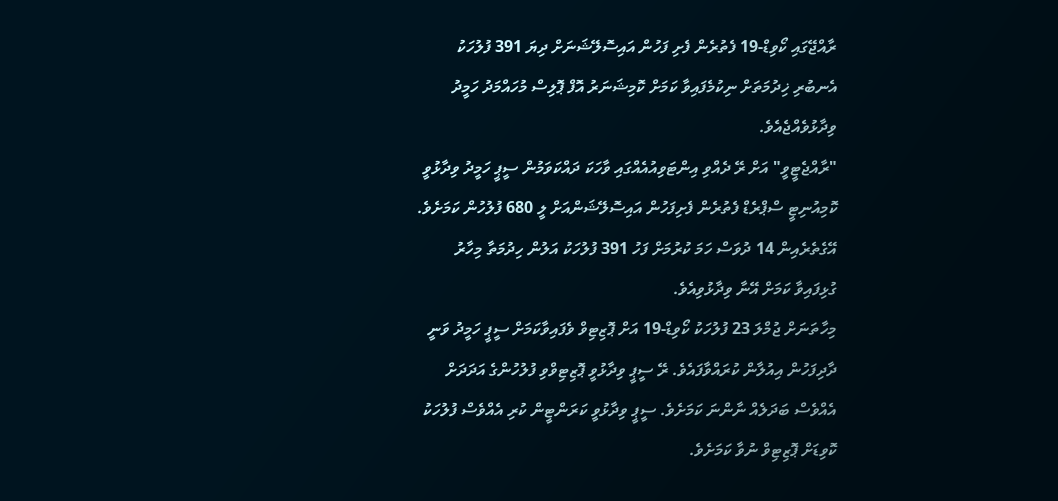ރާއްޖޭގައި ކޯވިޑް-19 ފެތުރެން ފެށި ފަހުން އައިސޮލޭޝަނަށް ދިޔަ 391 ފުލުހަކު އެނބުރި ޚިދުމަތަށް ނިކުމެފައިވާ ކަމަށް ކޮމިޝަނަރު އޮފް ޕޮލިސް މުހައްމަދު ހަމީދު ވިދާޅުވެއްޖެއެވެ.
"ރާއްޖެޓީވީ" އަށް ރޭ ދެއްވި އިންޓަވިއުއެއްގައި ވާހަކަ ދައްކަވަމުން ސީޕީ ހަމީދު ވިދާޅުވީ ކޮމިއުނިޓީ ސްޕްރެޑް ފެތުރެން ފެށިފަހުން އައިސޮލޭޝަންއަށް ލީ 680 ފުލުހުން ކަމަށެވެ. އޭގެތެރެއިން 14 ދުވަސް ހަމަ ކުރުމަށް ފަހު 391 ފުލުހަކު އަލުން ހިދުމަތާ މިހާރު ގުޅިފައިވާ ކަމަށް އޭނާ ވިދާޅުވިއެވެ.
މިހާތަނަށް ޖުމްލަ 23 ފުލުހަކު ކޯވިޑް-19 އަށް ޕޮޒިޓިވް ވެފައިވާކަމަށް ސީޕީ ހަމީދު ވަނީ ދާދިފަހުން އިއުލާން ކުރައްވާފައެވެ. ރޭ ސީޕީ ވިދާޅުވީ ޕޮޒިޓިވްވި ފުލުހުންގެ އަދަދަށް އެއްވެސް ބަދަލެއް ނާންނަ ކަމަށެވެ. ސީޕީ ވިދާޅުވީ ކަރަންޓީން ކުރި އެއްވެސް ފުލުހަކު ކޮވިޑަށް ޕޮޒިޓިވް ނުވާ ކަމަށެވެ.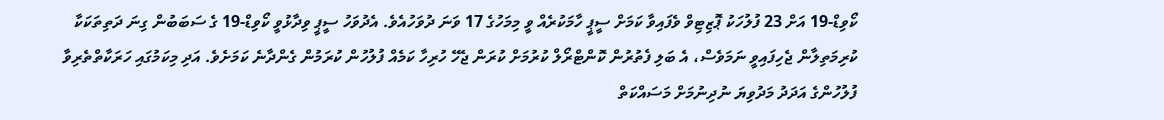ކޯވިޑް-19 އަށް 23 ފުލުހަކު ޕޮޒިޓިވް ވެފައިވާ ކަމަށް ސީޕީ ހާމަކުރެއް ވީ މިމަހުގެ 17 ވަނަ ދުވަހުއެވެ. އެދުވަހު ސީޕީ ވިދާޅުވީ ކޯވިޑް-19 ގެ ސަބަބުން ގިނަ ދަތިތަކަކާ ކުރިމަތިލާން ޖެހިފައިވީ ނަމަވެސް، އެ ބަލި ފެތުރުން ކޮންޓްރޯލް ކުރުމަށް ކުރަން ޖެހޭ ހުރިހާ ކަމެއް ފުލުހުން ކުރަމުން ގެންދާނެ ކަމަށެވެ. އަދި މިކަމުގައި ހަރަކާތްތެރިވާ ފުލުހުންގެ އަދަދު މަދުވިޔަ ނުދިނުމަށް މަސައްކަތް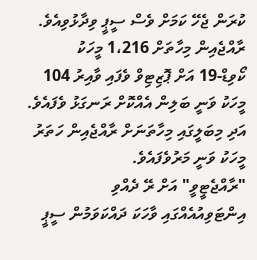ކުރަން ޖެހޭ ކަމަށް ވެސް ސީޕީ ވިދާޅުވިއެވެ.
ރާއްޖެއިން މިހާތަށް 1،216 މީހަކު ކޯވިޑް-19 އަށް ޕޮޒިޓިވް ވެފައި ވާއިރު 104 މީހަކު ވަނީ ބަލިން އެއްކޮށް ރަނގަޅު ވެފައެވެ. އަދި މިބަލީގައި މިހާތަނަށް ރާއްޖެއިން ހަތަރު މީހަކު ވަނީ މަރުވެފައެވެ.
"ރާއްޖެޓީވީ" އަށް ރޭ ދެއްވި އިންޓަވިއުއެއްގައި ވާހަކަ ދައްކަވަމުން ސީޕީ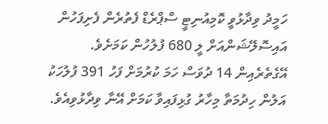ހަމީދު ވިދާޅުވީ ކޮމިއުނިޓީ ސްޕްރެޑް ފެތުރެން ފެށިފަހުން އައިސޮލޭޝަންއަށް ލީ 680 ފުލުހުން ކަމަށެވެ. އޭގެތެރެއިން 14 ދުވަސް ހަމަ ކުރުމަށް ފަހު 391 ފުލުހަކު އަލުން ހިދުމަތާ މިހާރު ގުޅިފައިވާ ކަމަށް އޭނާ ވިދާޅުވިއެވެ.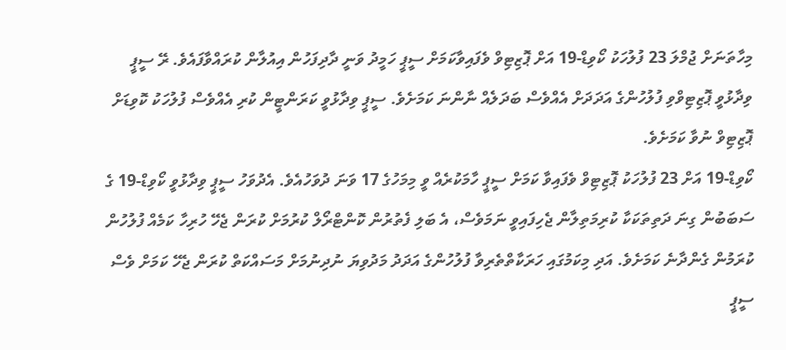މިހާތަނަށް ޖުމްލަ 23 ފުލުހަކު ކޯވިޑް-19 އަށް ޕޮޒިޓިވް ވެފައިވާކަމަށް ސީޕީ ހަމީދު ވަނީ ދާދިފަހުން އިއުލާން ކުރައްވާފައެވެ. ރޭ ސީޕީ ވިދާޅުވީ ޕޮޒިޓިވްވި ފުލުހުންގެ އަދަދަށް އެއްވެސް ބަދަލެއް ނާންނަ ކަމަށެވެ. ސީޕީ ވިދާޅުވީ ކަރަންޓީން ކުރި އެއްވެސް ފުލުހަކު ކޮވިޑަށް ޕޮޒިޓިވް ނުވާ ކަމަށެވެ.
ކޯވިޑް-19 އަށް 23 ފުލުހަކު ޕޮޒިޓިވް ވެފައިވާ ކަމަށް ސީޕީ ހާމަކުރެއް ވީ މިމަހުގެ 17 ވަނަ ދުވަހުއެވެ. އެދުވަހު ސީޕީ ވިދާޅުވީ ކޯވިޑް-19 ގެ ސަބަބުން ގިނަ ދަތިތަކަކާ ކުރިމަތިލާން ޖެހިފައިވީ ނަމަވެސް، އެ ބަލި ފެތުރުން ކޮންޓްރޯލް ކުރުމަށް ކުރަން ޖެހޭ ހުރިހާ ކަމެއް ފުލުހުން ކުރަމުން ގެންދާނެ ކަމަށެވެ. އަދި މިކަމުގައި ހަރަކާތްތެރިވާ ފުލުހުންގެ އަދަދު މަދުވިޔަ ނުދިނުމަށް މަސައްކަތް ކުރަން ޖެހޭ ކަމަށް ވެސް ސީޕީ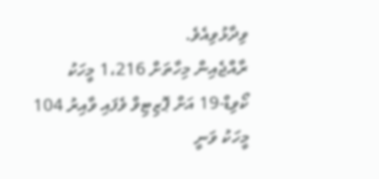ވިދާޅުވިއެވެ.
ރާއްޖެއިން މިހާތަށް 1،216 މީހަކު ކޯވިޑް-19 އަށް ޕޮޒިޓިވް ވެފައި ވާއިރު 104 މީހަކު ވަނީ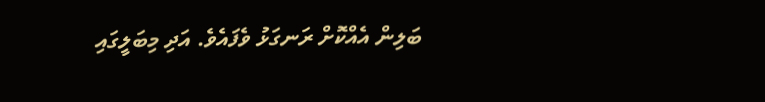ބަލިން އެއްކޮށް ރަނގަޅު ވެފައެވެ. އަދި މިބަލީގައި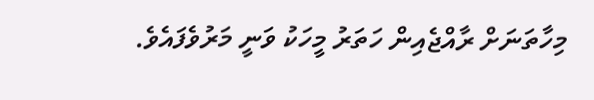މިހާތަނަށް ރާއްޖެއިން ހަތަރު މީހަކު ވަނީ މަރުވެފައެވެ.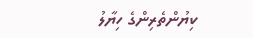ކިޔުންތެރިންގެ ހިޔާލު